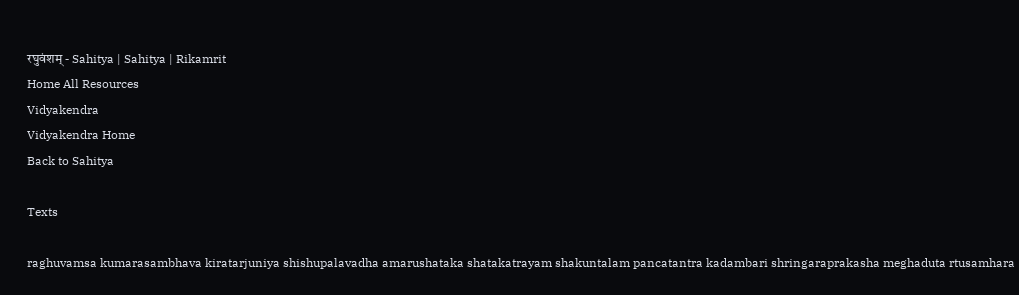रघुवंशम् - Sahitya | Sahitya | Rikamrit
Home All Resources
Vidyakendra
Vidyakendra Home
Back to Sahitya

Texts

raghuvamsa kumarasambhava kiratarjuniya shishupalavadha amarushataka shatakatrayam shakuntalam pancatantra kadambari shringaraprakasha meghaduta rtusamhara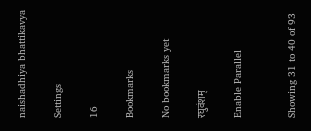naishadhiya bhattikavya

Settings

16

Bookmarks

No bookmarks yet

रघुवंशम्

Enable Parallel


Showing 31 to 40 of 93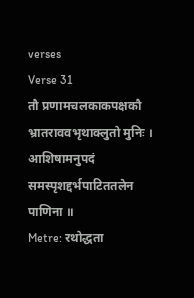verses
Verse 31
तौ प्रणामचलकाकपक्षकौ भ्रातराववभृथाक्लुतो मुनिः । आशिषामनुपदं समस्पृशद्दर्भपाटिततलेन पाणिना ॥
Metre: रथोद्धता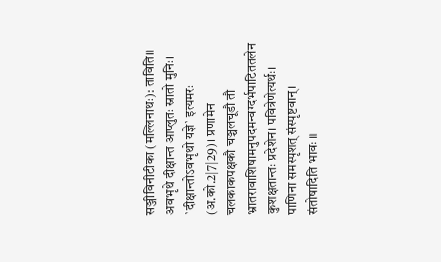सञ्जीविनीटीका (मल्लिनाथः): ताविति॥ अवभृथे दीक्षान्त आप्लुतः स्नातो मुनिः। `दीक्षान्तोऽवभृथो यज्ञे` इत्यमरः (अ.को.2|7|29)। प्रणामेन चलकाकपक्षकौ चञ्चलचूडौ तौ भ्रातरावाशिषामनुपदमन्वग्दर्भपाटिततलेन कुशक्षतान्तः प्रदेशेन। पवित्रेणेत्यर्थः। पाणिना समस्पृशत् संस्पृष्टवान्। संतोषादिति भावः ॥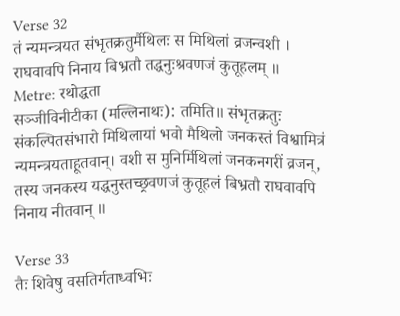Verse 32
तं न्यमन्त्रयत संभृतक्रतुर्मैथिलः स मिथिलां व्रजन्वशी । राघवावपि निनाय बिभ्रतौ तद्धनुःश्रवणजं कुतूहलम् ॥
Metre: रथोद्धता
सञ्जीविनीटीका (मल्लिनाथः): तमिति॥ संभृतक्रतुः संकल्पितसंभारो मिथिलायां भवो मैथिलो जनकस्तं विश्वामित्रं न्यमन्त्रयताहूतवान्। वशी स मुनिर्मिथिलां जनकनगरीं व्रजन्, तस्य जनकस्य यद्धनुस्तच्छ्रवणजं कुतूहलं बिभ्रतौ राघवावपि निनाय नीतवान् ॥

Verse 33
तैः शिवेषु वसतिर्गताध्वभिः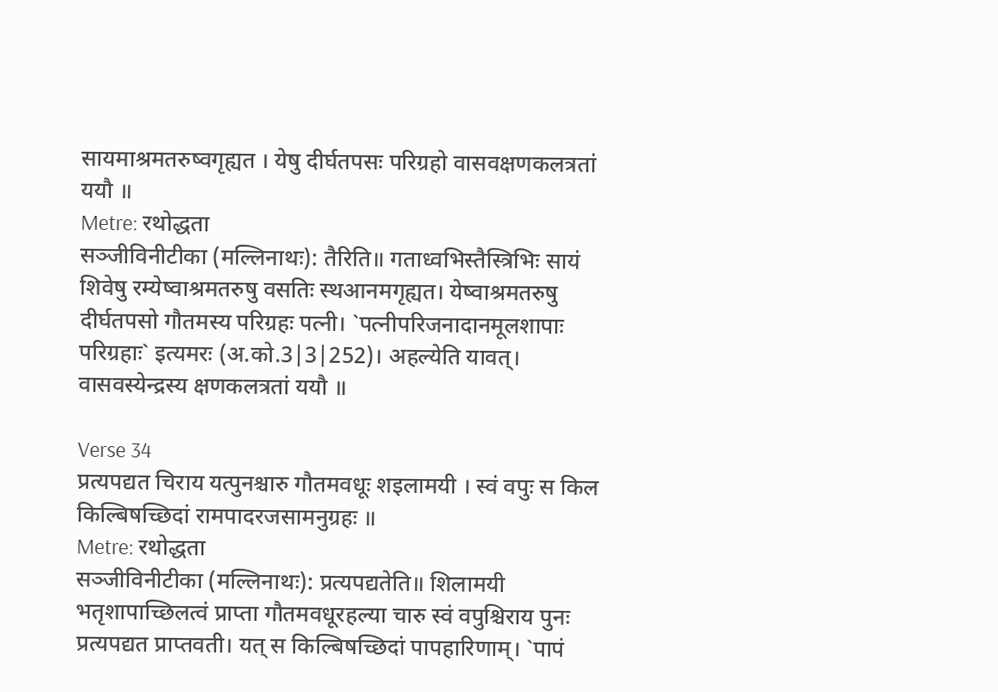सायमाश्रमतरुष्वगृह्यत । येषु दीर्घतपसः परिग्रहो वासवक्षणकलत्रतां ययौ ॥
Metre: रथोद्धता
सञ्जीविनीटीका (मल्लिनाथः): तैरिति॥ गताध्वभिस्तैस्त्रिभिः सायं शिवेषु रम्येष्वाश्रमतरुषु वसतिः स्थआनमगृह्यत। येष्वाश्रमतरुषु दीर्घतपसो गौतमस्य परिग्रहः पत्नी। `पत्नीपरिजनादानमूलशापाः परिग्रहाः` इत्यमरः (अ.को.3|3|252)। अहल्येति यावत्। वासवस्येन्द्रस्य क्षणकलत्रतां ययौ ॥

Verse 34
प्रत्यपद्यत चिराय यत्पुनश्चारु गौतमवधूः शइलामयी । स्वं वपुः स किल किल्बिषच्छिदां रामपादरजसामनुग्रहः ॥
Metre: रथोद्धता
सञ्जीविनीटीका (मल्लिनाथः): प्रत्यपद्यतेति॥ शिलामयी भतृशापाच्छिलत्वं प्राप्ता गौतमवधूरहल्या चारु स्वं वपुश्चिराय पुनः प्रत्यपद्यत प्राप्तवती। यत् स किल्बिषच्छिदां पापहारिणाम्। `पापं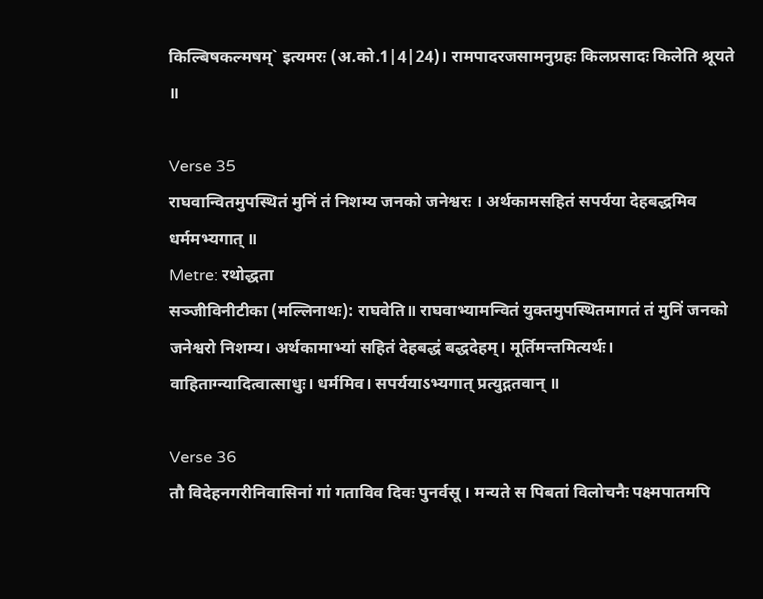किल्बिषकल्मषम्` इत्यमरः (अ.को.1|4|24)। रामपादरजसामनुग्रहः किलप्रसादः किलेति श्रूयते ॥

Verse 35
राघवान्वितमुपस्थितं मुनिं तं निशम्य जनको जनेश्वरः । अर्थकामसहितं सपर्यया देहबद्धमिव धर्ममभ्यगात् ॥
Metre: रथोद्धता
सञ्जीविनीटीका (मल्लिनाथः): राघवेति॥ राघवाभ्यामन्वितं युक्तमुपस्थितमागतं तं मुनिं जनको जनेश्वरो निशम्य। अर्थकामाभ्यां सहितं देहबद्धं बद्धदेहम्। मूर्तिमन्तमित्यर्थः। वाहिताग्न्यादित्वात्साधुः। धर्ममिव। सपर्ययाऽभ्यगात् प्रत्युद्गतवान् ॥

Verse 36
तौ विदेहनगरीनिवासिनां गां गताविव दिवः पुनर्वसू । मन्यते स पिबतां विलोचनैः पक्ष्मपातमपि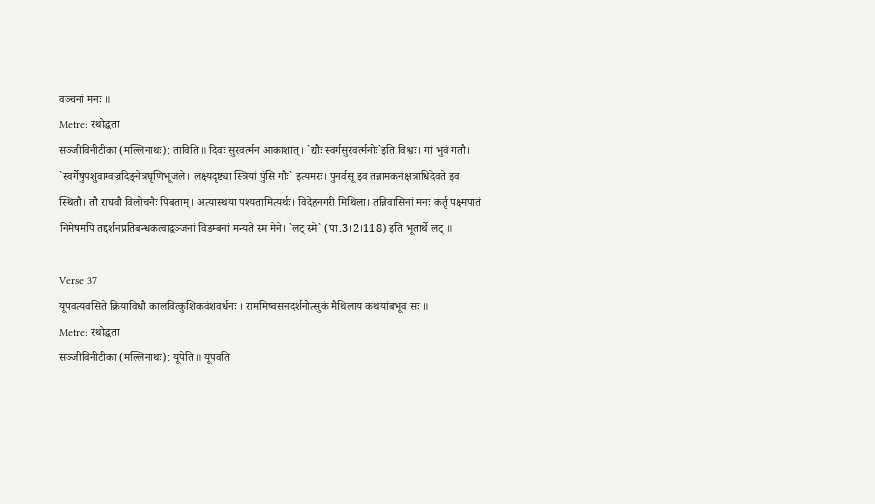वञ्चनां मनः ॥
Metre: रथोद्धता
सञ्जीविनीटीका (मल्लिनाथः): ताविति॥ दिवः सुरवर्त्मन आकाशात्। `द्यौः स्वर्गसुरवर्त्मनोः`इति विश्वः। गां भुवं गतौ। `स्वर्गेषुपशुवाग्वज्रदिङ्नेत्रघृणिभूजले। लक्ष्यदृष्ट्या स्त्रियां पुंसि गौः` इत्यमरः। पुनर्वसू इव तन्नामकनक्षत्राधिदेवते इव स्थितौ। तौ राघवौ विलोचनैः पिबताम्। अत्यास्थया पश्यतामित्यर्थः। विदेहनगरी मिथिला। तन्निवासिनां मनः कर्तृ पक्ष्मपातं निमेषमपि तद्दर्शनप्रतिबन्धकत्वाद्वञ्जनां विडम्बनां मन्यते स्म मेने। `लट् स्मे` (पा.3।2।118) इति भूतार्थे लट् ॥

Verse 37
यूपवत्यवसिते क्रियाविधौ कालवित्कुशिकवंशवर्धनः । राममिष्वसनदर्शनोत्सुकं मैथिलाय कथयांबभूव सः ॥
Metre: रथोद्धता
सञ्जीविनीटीका (मल्लिनाथः): यूपेति॥ यूपवति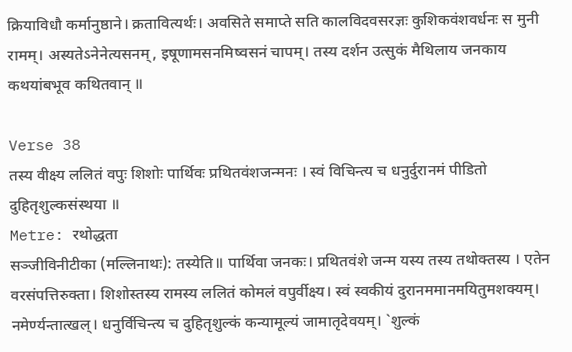क्रियाविधौ कर्मानुष्ठाने। क्रतावित्यर्थः। अवसिते समाप्ते सति कालविदवसरज्ञः कुशिकवंशवर्धनः स मुनी रामम्। अस्यतेऽनेनेत्यसनम्, इषूणामसनमिष्वसनं चापम्। तस्य दर्शन उत्सुकं मैथिलाय जनकाय कथयांबभूव कथितवान् ॥

Verse 38
तस्य वीक्ष्य ललितं वपुः शिशोः पार्थिवः प्रथितवंशजन्मनः । स्वं विचिन्त्य च धनुर्दुरानमं पीडितो दुहितृशुल्कसंस्थया ॥
Metre: रथोद्धता
सञ्जीविनीटीका (मल्लिनाथः): तस्येति॥ पार्थिवा जनकः। प्रथितवंशे जन्म यस्य तस्य तथोक्तस्य । एतेन वरसंपत्तिरुक्ता। शिशोस्तस्य रामस्य ललितं कोमलं वपुर्वीक्ष्य। स्वं स्वकीयं दुरानममानमयितुमशक्यम्। नमेर्ण्यन्तात्खल्। धनुर्विचिन्त्य च दुहितृशुल्कं कन्यामूल्यं जामातृदेवयम्। `शुल्कं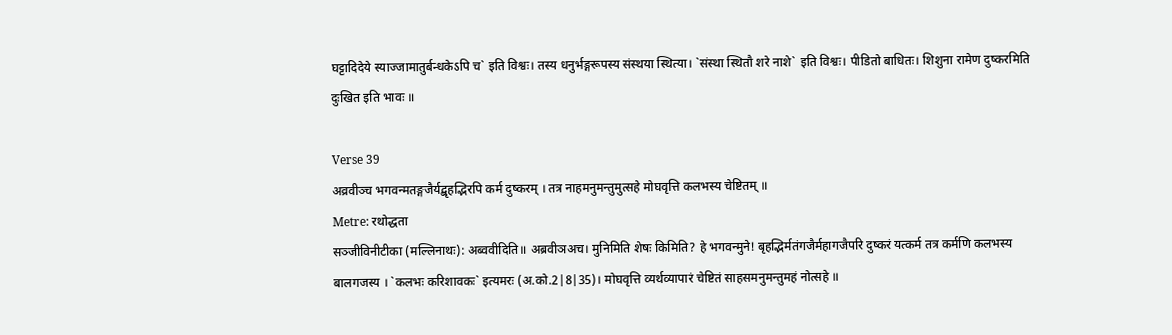घट्टादिदेये स्याज्जामातुर्बन्धकेऽपि च` इति विश्वः। तस्य धनुर्भङ्गरूपस्य संस्थया स्थित्या। `संस्था स्थितौ शरे नाशे` इति विश्वः। पीडितो बाधितः। शिशुना रामेण दुष्करमिति दुःखित इति भावः ॥

Verse 39
अव्रवीञ्च भगवन्मतङ्गजैर्यद्बृहद्भिरपि कर्म दुष्करम् । तत्र नाहमनुमन्तुमुत्सहे मोघवृत्ति कलभस्य चेष्टितम् ॥
Metre: रथोद्धता
सञ्जीविनीटीका (मल्लिनाथः): अब्ववीदिति॥ अब्रवीञअच। मुनिमिति शेषः किमिति? हे भगवन्मुने! बृहद्भिर्मतंगजैर्महागजैपरि दुष्करं यत्कर्म तत्र कर्मणि कलभस्य बालगजस्य । `कलभः करिशावकः` इत्यमरः (अ.को.2|8|35)। मोघवृत्ति व्यर्थव्यापारं चेष्टितं साहसमनुमन्तुमहं नोत्सहे ॥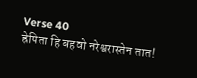Verse 40
ह्रेपिता हि बहवो नरेश्वरास्तेन तात!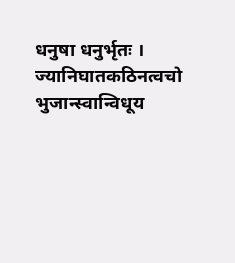धनुषा धनुर्भृतः । ज्यानिघातकठिनत्वचो भुजान्स्वान्विधूय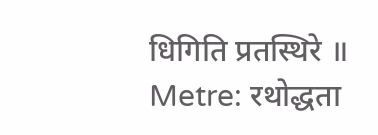धिगिति प्रतस्थिरे ॥
Metre: रथोद्धता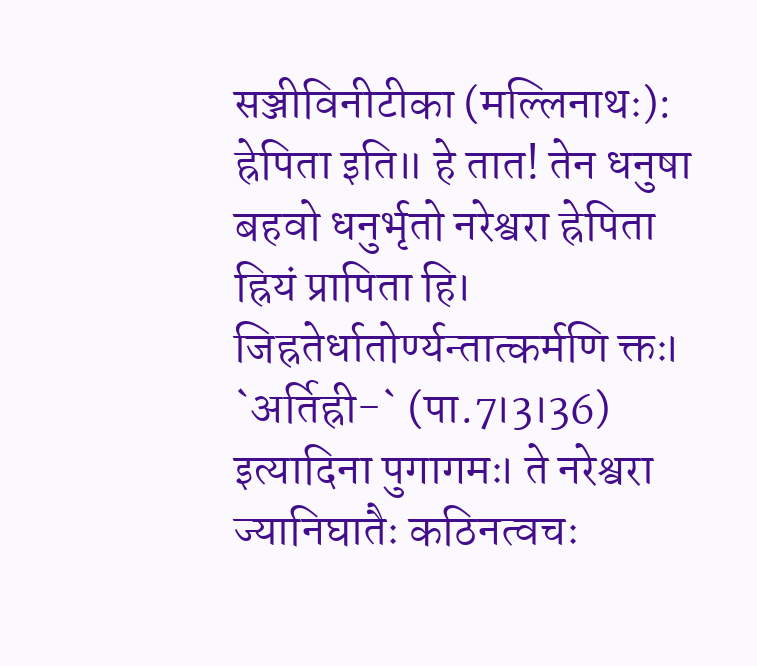सञ्जीविनीटीका (मल्लिनाथः): ह्रेपिता इति॥ हे तात! तेन धनुषा बहवो धनुर्भृतो नरेश्वरा ह्रेपिता ह्रियं प्रापिता हि। जिह्रतेर्धातोर्ण्यन्तात्कर्मणि क्तः। `अर्तिह्री-` (पा.7।3।36) इत्यादिना पुगागमः। ते नरेश्वरा ज्यानिघातैः कठिनत्वचः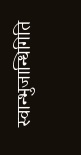स्वान्भुजान्धिगिति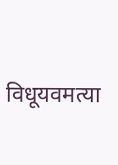विधूयवमत्या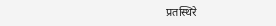प्रतस्थिरे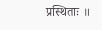प्रस्थिताः ॥